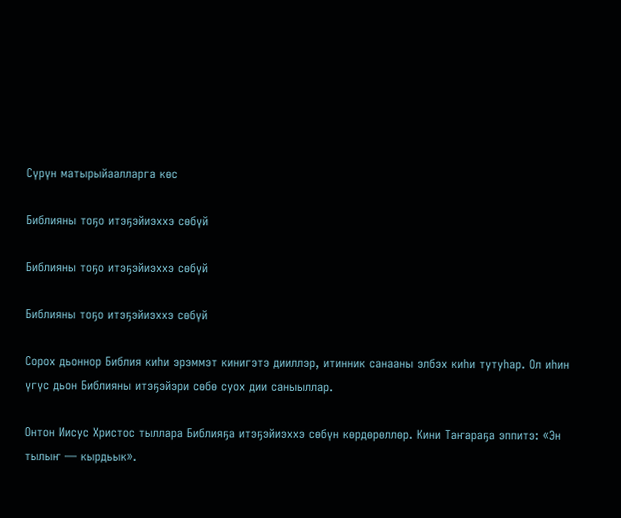Сүрүн матырыйаалларга көс

Библияны тоҕо итэҕэйиэххэ сөбүй

Библияны тоҕо итэҕэйиэххэ сөбүй

Библияны тоҕо итэҕэйиэххэ сөбүй

Сорох дьоннор Библия киһи эрэммэт кинигэтэ дииллэр, итинник санааны элбэх киһи тутуһар. Ол иһин үгүс дьон Библияны итэҕэйэри сөбө суох дии саныыллар.

Онтон Иисус Христос тыллара Библияҕа итэҕэйиэххэ сөбүн көрдөрөллөр. Кини Таҥараҕа эппитэ: «Эн тылыҥ — кырдьык».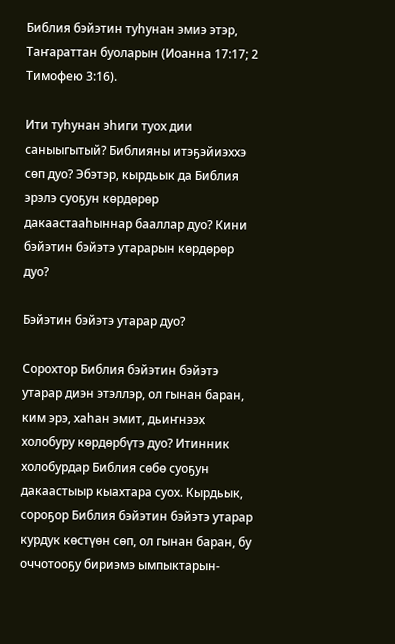Библия бэйэтин туһунан эмиэ этэр, Таҥараттан буоларын (Иоанна 17:17; 2 Тимофею 3:16).

Ити туһунан эһиги туох дии саныыгытый? Библияны итэҕэйиэххэ сөп дуо? Эбэтэр, кырдьык да Библия эрэлэ суоҕун көрдөрөр дакаастааһыннар бааллар дуо? Кини бэйэтин бэйэтэ утарарын көрдөрөр дуо?

Бэйэтин бэйэтэ утарар дуо?

Сорохтор Библия бэйэтин бэйэтэ утарар диэн этэллэр, ол гынан баран, ким эрэ, хаһан эмит, дьиҥнээх холобуру көрдөрбүтэ дуо? Итинник холобурдар Библия сөбө суоҕун дакаастыыр кыахтара суох. Кырдьык, сороҕор Библия бэйэтин бэйэтэ утарар курдук көстүөн сөп, ол гынан баран, бу оччотооҕу бириэмэ ымпыктарын-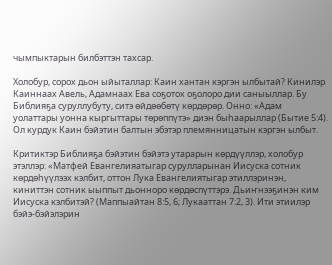чымпыктарын билбэттэн тахсар.

Холобур, сорох дьон ыйыталлар: Каин хантан кэргэн ылбытай? Кинилэр Каиннаах Авель, Адамнаах Ева соҕотох оҕолоро дии саныыллар. Бу Библияҕа суруллубуту, ситэ өйдөөбөтү көрдөрөр. Онно: «Адам уолаттары уонна кыргыттары төрөппүтэ» диэн быһаарыллар (Бытие 5:4). Ол курдук Каин бэйэтин балтын эбэтэр племянницатын кэргэн ылбыт.

Критиктэр Библияҕа бэйэтин бэйэтэ утарарын көрдүүллэр, холобур этэллэр: «Матфей Евангелияатыгар сурулларынан Иисуска сотник көрдөһүүлээх кэлбит, оттон Лука Евангелиятыгар этиллэринэн, киниттэн сотник ыыппыт дьонноро көрдөспүттэрэ. Дьиҥнээҕинэн ким Иисуска кэлбитэй? (Маппыайтан 8:5, 6; Лукааттан 7:2, 3). Ити этиилэр бэйэ-бэйэлэрин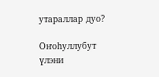утараллар дуо?

Оҥоһуллубут үлэни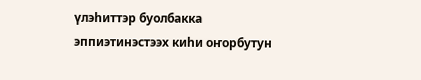үлэһиттэр буолбакка эппиэтинэстээх киһи оҥорбутун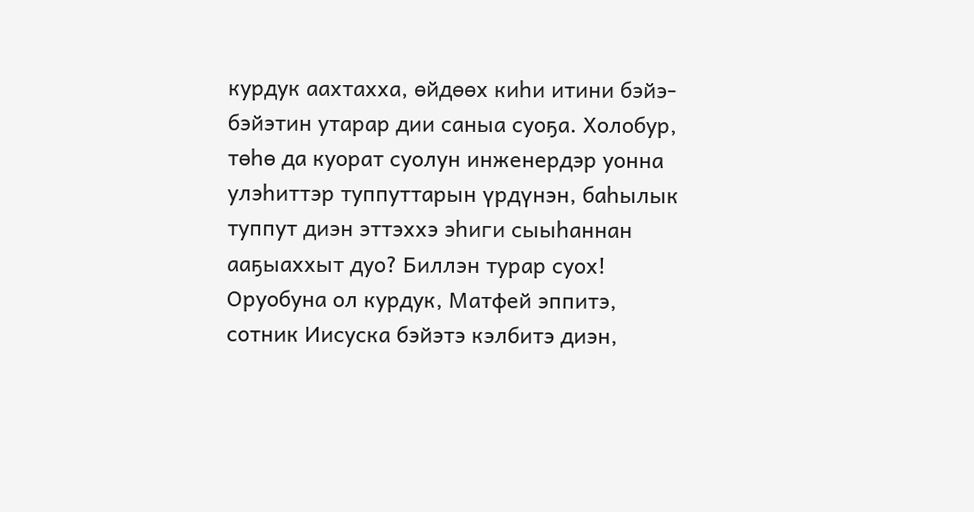курдук аахтахха, өйдөөх киһи итини бэйэ-бэйэтин утарар дии саныа суоҕа. Холобур, төһө да куорат суолун инженердэр уонна улэһиттэр туппуттарын үрдүнэн, баһылык туппут диэн эттэххэ эһиги сыыһаннан ааҕыаххыт дуо? Биллэн турар суох! Оруобуна ол курдук, Матфей эппитэ, сотник Иисуска бэйэтэ кэлбитэ диэн,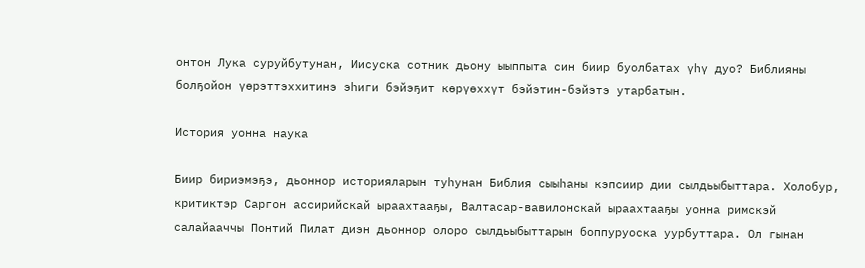онтон Лука суруйбутунан, Иисуска сотник дьону ыыппыта син биир буолбатах үһү дуо? Библияны болҕойон үөрэттэххитинэ эһиги бэйэҕит көрүөххүт бэйэтин-бэйэтэ утарбатын.

История уонна наука

Биир бириэмэҕэ, дьоннор историяларын туһунан Библия сыыһаны кэпсиир дии сылдьыбыттара. Холобур, критиктэр Саргон ассирийскай ыраахтааҕы, Валтасар-вавилонскай ыраахтааҕы уонна римскэй салайааччы Понтий Пилат диэн дьоннор олоро сылдьыбыттарын боппуруоска уурбуттара. Ол гынан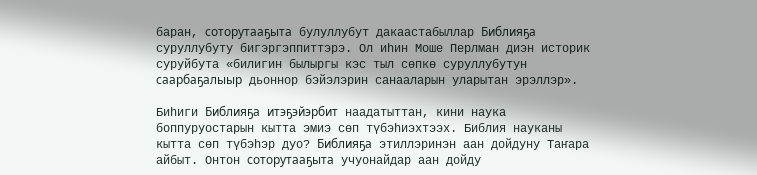баран, соторутааҕыта булуллубут дакаастабыллар Библияҕа суруллубуту бигэргэппиттэрэ. Ол иһин Моше Перлман диэн историк суруйбута «билигин былыргы кэс тыл сөпкө суруллубутун саарбаҕалыыр дьоннор бэйэлэрин санааларын уларытан эрэллэр».

Биһиги Библияҕа итэҕэйэрбит наадатыттан, кини наука боппуруостарын кытта эмиэ сөп түбэһиэхтээх. Библия науканы кытта сөп түбэһэр дуо? Библияҕа этиллэринэн аан дойдуну Таҥара айбыт. Онтон соторутааҕыта учуонайдар аан дойду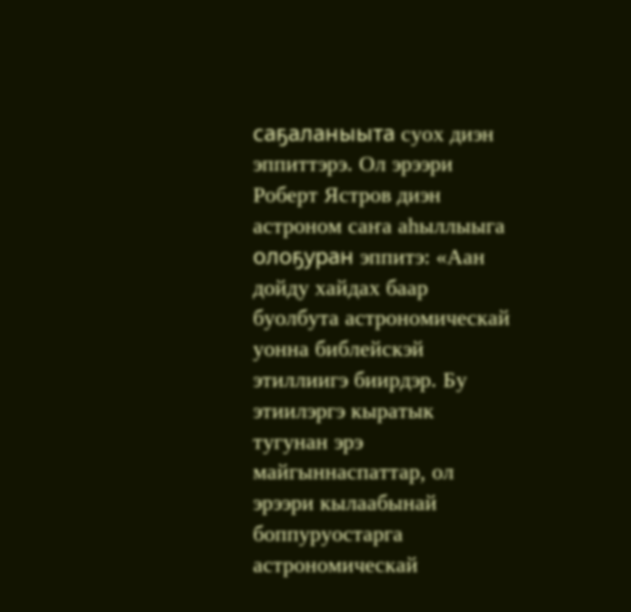саҕаланыыта суох диэн эппиттэрэ. Ол эрээри Роберт Ястров диэн астроном саҥа аһыллыыга олоҕуран эппитэ: «Аан дойду хайдах баар буолбута астрономическай уонна библейскэй этиллиигэ биирдэр. Бу этиилэргэ кыратык тугунан эрэ майгыннаспаттар, ол эрээри кылаабынай боппуруостарга астрономическай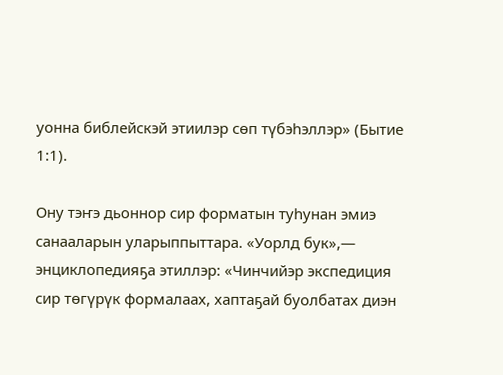уонна библейскэй этиилэр сөп түбэһэллэр» (Бытие 1:1).

Ону тэҥэ дьоннор сир форматын туһунан эмиэ санааларын уларыппыттара. «Уорлд бук»,— энциклопедияҕа этиллэр: «Чинчийэр экспедиция сир төгүрүк формалаах, хаптаҕай буолбатах диэн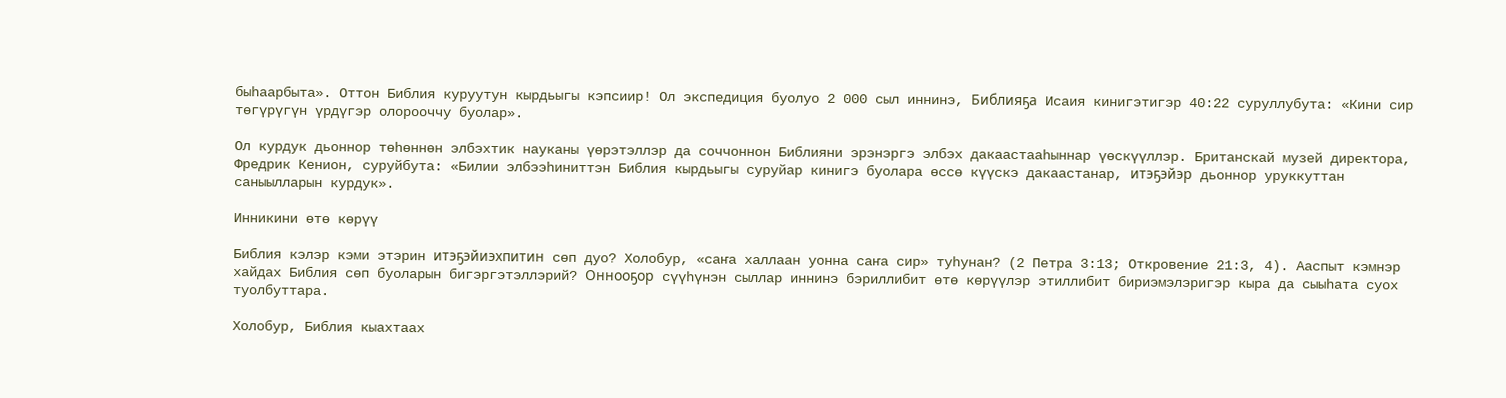быһаарбыта». Оттон Библия куруутун кырдьыгы кэпсиир! Ол экспедиция буолуо 2 000 сыл иннинэ, Библияҕа Исаия кинигэтигэр 40:22 суруллубута: «Кини сир төгүрүгүн үрдүгэр олорооччу буолар».

Ол курдук дьоннор төһөннөн элбэхтик науканы үөрэтэллэр да соччоннон Библияни эрэнэргэ элбэх дакаастааһыннар үөскүүллэр. Британскай музей директора, Фредрик Кенион, суруйбута: «Билии элбээһиниттэн Библия кырдьыгы суруйар кинигэ буолара өссө күүскэ дакаастанар, итэҕэйэр дьоннор уруккуттан саныылларын курдук».

Инникини өтө көрүү

Библия кэлэр кэми этэрин итэҕэйиэхпитин сөп дуо? Холобур, «саҥа халлаан уонна саҥа сир» туһунан? (2 Петра 3:13; Откровение 21:3, 4). Ааспыт кэмнэр хайдах Библия сөп буоларын бигэргэтэллэрий? Оннооҕор сүүһүнэн сыллар иннинэ бэриллибит өтө көрүүлэр этиллибит бириэмэлэригэр кыра да сыыһата суох туолбуттара.

Холобур, Библия кыахтаах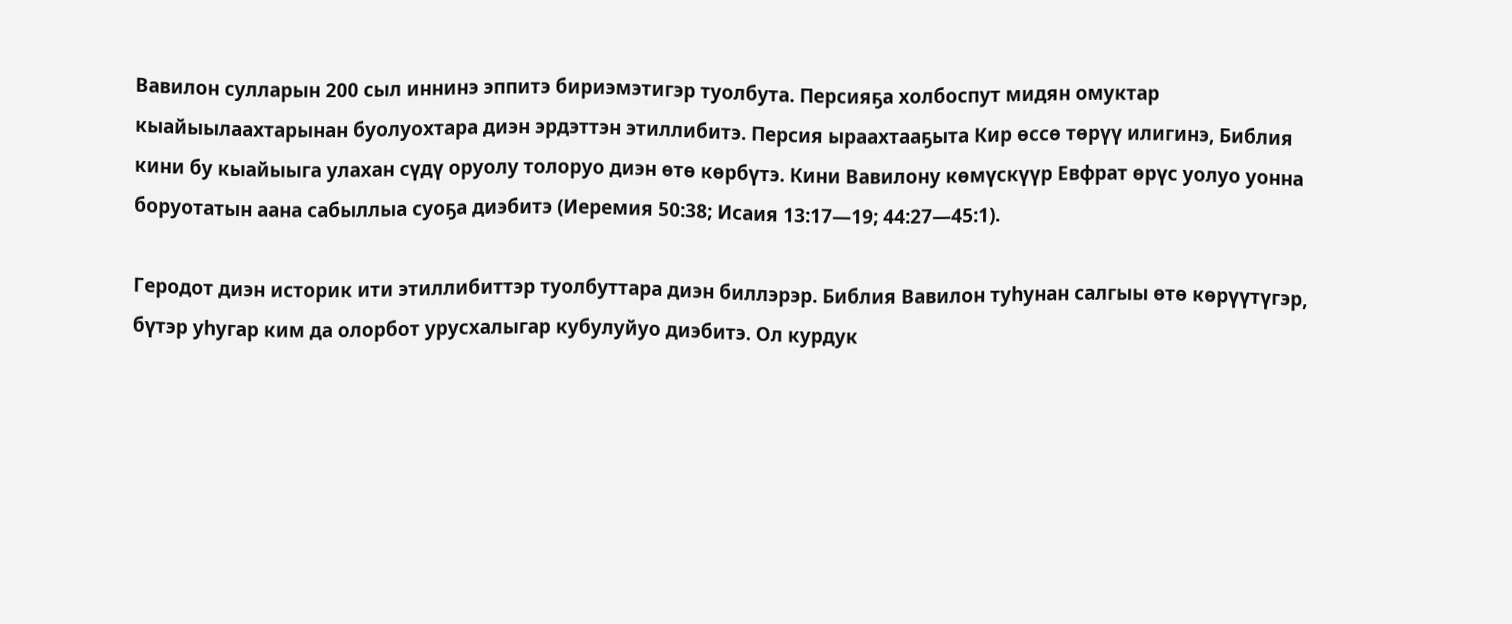Вавилон сулларын 200 сыл иннинэ эппитэ бириэмэтигэр туолбута. Персияҕа холбоспут мидян омуктар кыайыылаахтарынан буолуохтара диэн эрдэттэн этиллибитэ. Персия ыраахтааҕыта Кир өссө төрүү илигинэ, Библия кини бу кыайыыга улахан сүдү оруолу толоруо диэн өтө көрбүтэ. Кини Вавилону көмүскүүр Евфрат өрүс уолуо уонна боруотатын аана сабыллыа суоҕа диэбитэ (Иеремия 50:38; Исаия 13:17—19; 44:27—45:1).

Геродот диэн историк ити этиллибиттэр туолбуттара диэн биллэрэр. Библия Вавилон туһунан салгыы өтө көрүүтүгэр, бүтэр уһугар ким да олорбот урусхалыгар кубулуйуо диэбитэ. Ол курдук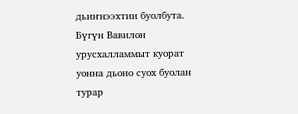дьиҥнээхтии буолбута. Бүгүн Вавилон урусхалламмыт куорат уонна дьоно суох буолан турар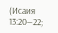(Исаия 13:20—22;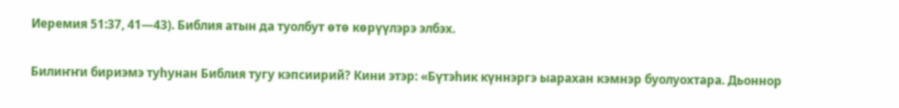Иеремия 51:37, 41—43). Библия атын да туолбут өтө көрүүлэрэ элбэх.

Билиҥҥи бириэмэ туһунан Библия тугу кэпсиирий? Кини этэр: «Бүтэһик күннэргэ ыарахан кэмнэр буолуохтара. Дьоннор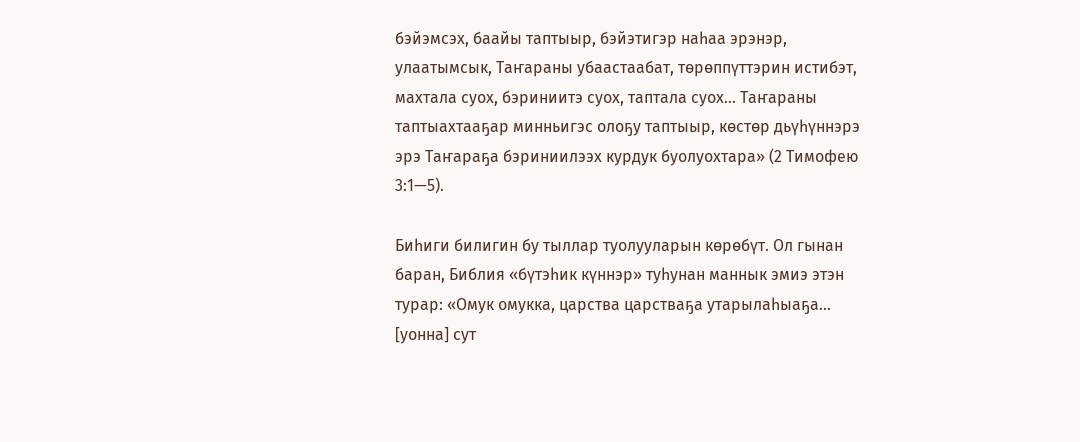бэйэмсэх, баайы таптыыр, бэйэтигэр наһаа эрэнэр, улаатымсык, Таҥараны убаастаабат, төрөппүттэрин истибэт, махтала суох, бэриниитэ суох, таптала суох... Таҥараны таптыахтааҕар минньигэс олоҕу таптыыр, көстөр дьүһүннэрэ эрэ Таҥараҕа бэриниилээх курдук буолуохтара» (2 Тимофею 3:1—5).

Биһиги билигин бу тыллар туолууларын көрөбүт. Ол гынан баран, Библия «бүтэһик күннэр» туһунан маннык эмиэ этэн турар: «Омук омукка, царства царстваҕа утарылаһыаҕа... [уонна] сут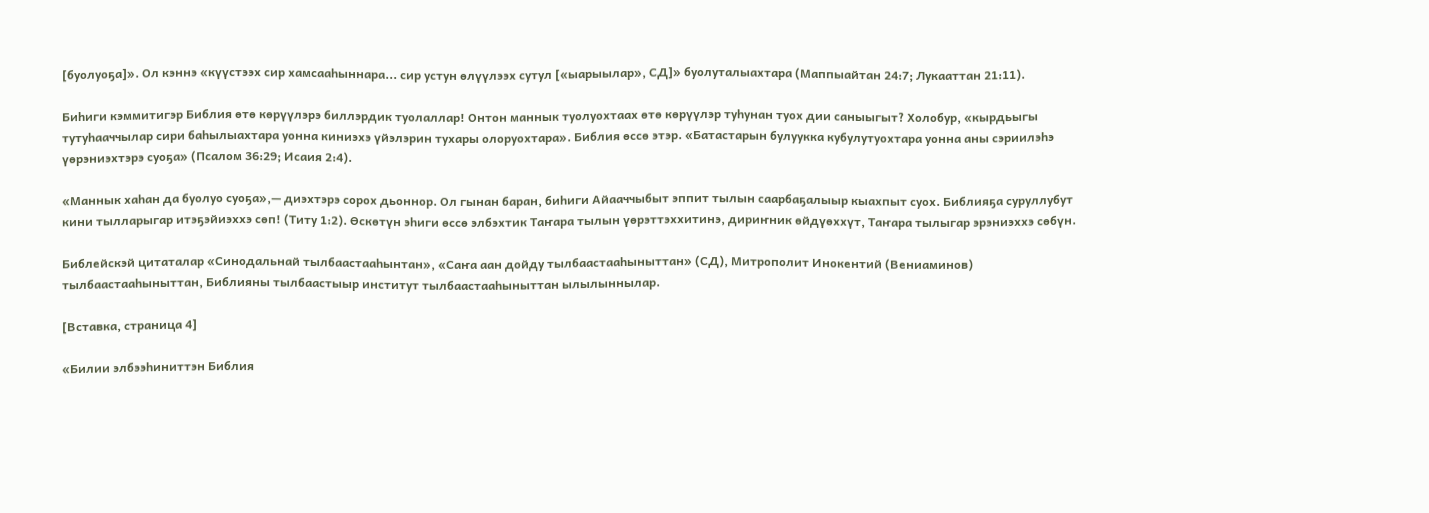[буолуоҕа]». Ол кэннэ «күүстээх сир хамсааһыннара... сир устун өлүүлээх сутул [«ыарыылар», СД]» буолуталыахтара (Маппыайтан 24:7; Лукааттан 21:11).

Биһиги кэммитигэр Библия өтө көрүүлэрэ биллэрдик туолаллар! Онтон маннык туолуохтаах өтө көрүүлэр туһунан туох дии саныыгыт? Холобур, «кырдьыгы тутуһааччылар сири баһылыахтара уонна киниэхэ үйэлэрин тухары олоруохтара». Библия өссө этэр. «Батастарын булуукка кубулутуохтара уонна аны сэриилэһэ үөрэниэхтэрэ суоҕа» (Псалом 36:29; Исаия 2:4).

«Маннык хаһан да буолуо суоҕа»,— диэхтэрэ сорох дьоннор. Ол гынан баран, биһиги Айааччыбыт эппит тылын саарбаҕалыыр кыахпыт суох. Библияҕа суруллубут кини тылларыгар итэҕэйиэххэ сөп! (Титу 1:2). Өскөтүн эһиги өссө элбэхтик Таҥара тылын үөрэттэххитинэ, дириҥник өйдүөххүт, Таҥара тылыгар эрэниэххэ сөбүн.

Библейскэй цитаталар «Синодальнай тылбаастааһынтан», «Саҥа аан дойду тылбаастааһыныттан» (СД), Митрополит Инокентий (Вениаминов) тылбаастааһыныттан, Библияны тылбаастыыр институт тылбаастааһыныттан ылылыннылар.

[Вставка, страница 4]

«Билии элбээһиниттэн Библия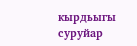кырдьыгы суруйар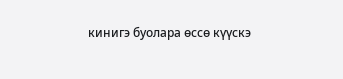кинигэ буолара өссө күүскэ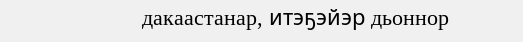дакаастанар, итэҕэйэр дьоннор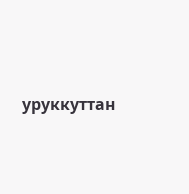уруккуттан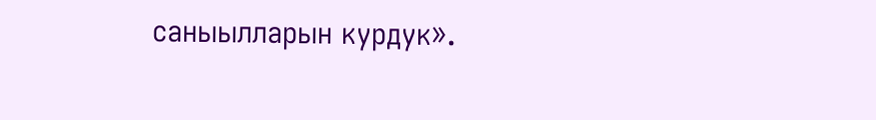саныылларын курдук».